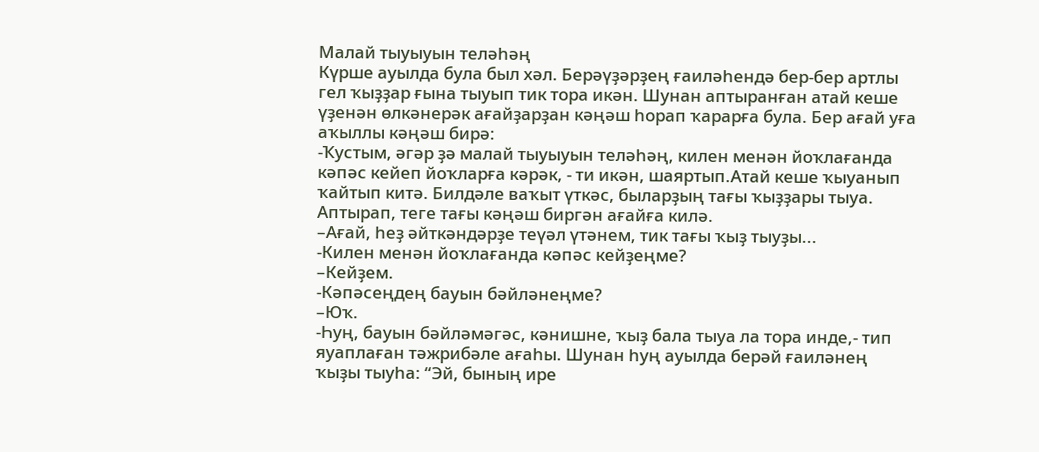Малай тыуыуын теләһәң
Күрше ауылда була был хәл. Берәүҙәрҙең ғаиләһендә бер-бер артлы гел ҡыҙҙар ғына тыуып тик тора икән. Шунан аптыранған атай кеше үҙенән өлкәнерәк ағайҙарҙан кәңәш һорап ҡарарға була. Бер ағай уға аҡыллы кәңәш бирә:
-Ҡустым, әгәр ҙә малай тыуыуын теләһәң, килен менән йоҡлағанда кәпәс кейеп йоҡларға кәрәк, - ти икән, шаяртып.Атай кеше ҡыуанып ҡайтып китә. Билдәле ваҡыт үткәс, быларҙың тағы ҡыҙҙары тыуа. Аптырап, теге тағы кәңәш биргән ағайға килә.
–Ағай, һеҙ әйткәндәрҙе теүәл үтәнем, тик тағы ҡыҙ тыуҙы...
-Килен менән йоҡлағанда кәпәс кейҙеңме?
–Кейҙем.
-Кәпәсеңдең бауын бәйләнеңме?
–Юҡ.
-Һуң, бауын бәйләмәгәс, кәнишне, ҡыҙ бала тыуа ла тора инде,- тип яуаплаған тәжрибәле ағаһы. Шунан һуң ауылда берәй ғаиләнең ҡыҙы тыуһа: “Эй, бының ире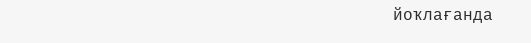йоҡлағанда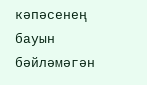кәпәсенең бауын бәйләмәгән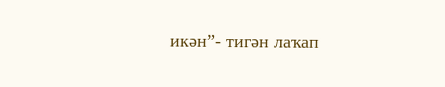икән”- тигән лаҡап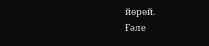йөрөй.
Ғәле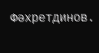Фәхретдинов.